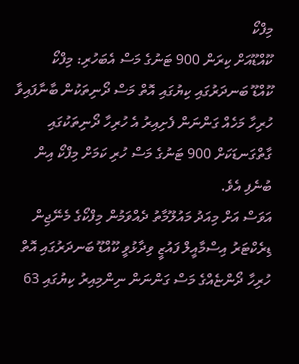މިފްކޯ
ކޫއްޑޫއަށް ކިރަން 900 ޓަނުގެ މަސް އެބަހުރި: މިފްކޯ
ކޫއްޑޫ ބަނދަރުގައި ކިޔުގައި އޮތް މަސް ދޯނިތަކުން ބާނާފައިވާ ހުރިހާ މަހެއް ގަންނަން ފެށިއިރު އެ ހުރިހާ ދޯނިތަކުގައި ގާތްގަނޑަކަށް 900 ޓަނުގެ މަސް ހުރި ކަމަށް މިފްކޯ އިން ބުނެފި އެވެ.
އަވަސް އަށް މިއަދު މައުލޫމާތު ދެއްވަމުން މިފްކޯގެ މެނޭޖިން ޑިރެކްޓަރު އިސްމާއީލް ފައުޒީ ވިދާޅުވީ ކޫއްޑޫ ބަނދަރުގައި އޮތް ހުރިހާ ދޯންޏެއްގެ މަސް ގަންނަން ނިންމިއިރު ކިޔުގައި 63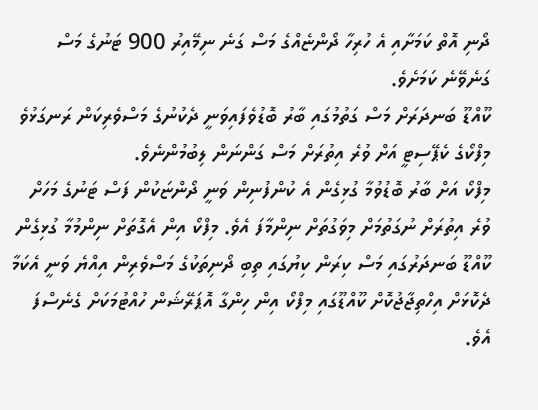ދޯނި އޮތް ކަމަށާއި އެ ހުރިހާ ދޯންޏެއްގެ މަސް ގަނެ ނިމޭއިރު 900 ޓަނުގެ މަސް ގަނެވޭނެ ކަމަށެވެ.
ކޫއްޑޫ ބަނދަރަށް މަސް ގަތުމުގައި ބާރު ބޮޑުވެފައިވަނީ ދެކުނުގެ މަސްވެރިކަން ރަނގަޅުވެ މިފްކޯގެ ކެޕޭސިޓީ އަށް ވުރެ އިތުރަށް މަސް ގަންނަން ލިބުމުންނެވެ.
މިފްކޯ އަށް ބާރު ބޮޑުވުމާ ގުޅިގެން އެ ކުންފުނިން ވަނީ ދޯންޏަކުން ފަސް ޓަނުގެ މަހަށް ވުރެ އިތުރަށް ނުގަތުމަށް މިވަގުތަށް ނިންމާފަ އެވެ. މިފްކޯ އިން އެގޮތަށް ނިންމުމާ ގުޅިގެން ކޫއްޑޫ ބަނދަރުގައި މަސް ކިރަން ކިޔުގައި ތިބި ދޯނިތަކުގެ މަސްވެރިން އިއްޔެ ވަނީ އެކަމާ ދެކޮޅަށް އިހްތިޖާޖުކޮށް ކޫއްޑޫގައި މިފްކޯ އިން ހިންގާ އޮޕަރޭޝަން ހުއްޓުމަކަށް ގެނެސްފަ އެވެ.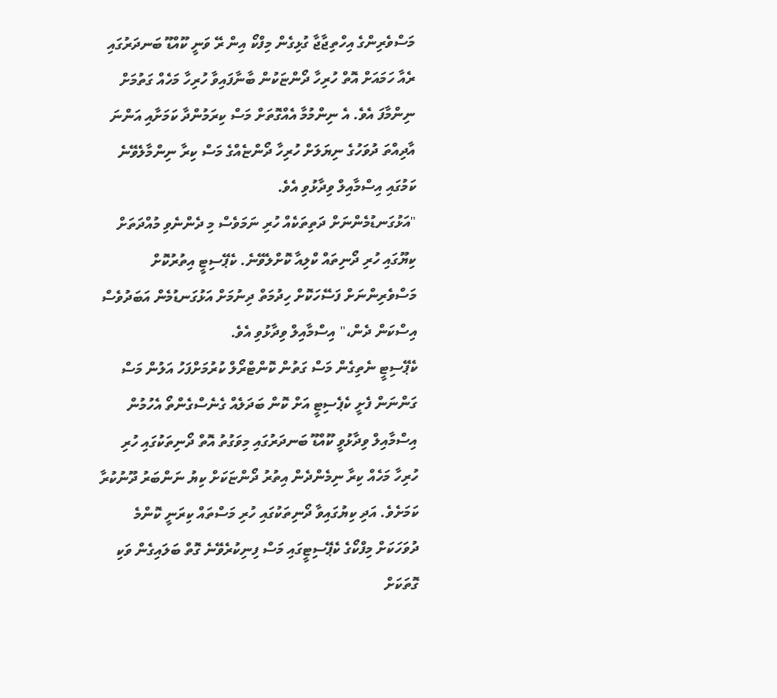މަސްވެރިންގެ އިހްތިޖާޖާ ގުޅިގެން މިފްކޯ އިން ރޭ ވަނީ ކޫއްޑޫ ބަނދަރުގައި ރެއާ ހަމައަށް އޮތް ހުރިހާ ދޯންޏަކުން ބާނާފައިވާ ހުރިހާ މަހެއް ގަތުމަށް ނިންމާފަ އެވެ. އެ ނިންމުމާ އެއްގޮތަށް މަސް ކިރަމުންދާ ކަމަށާއި އަންނަ އާދިއްތަ ދުވަހުގެ ނިޔަލަށް ހުރިހާ ދޯންޏެއްގެ މަސް ކިރާ ނިންމާލެވޭނެ ކަމުގައި އިސްމާއިލް ވިދާޅުވި އެވެ.
"އަޅުގަނޑުމެންނަށް ދަތިތަކެއް ހުރި ނަމަވެސް މި ދެންނެވި މުއްދަތަށް ކިޔޫގައި ހުރި ދޯނިތައް ކްލިއާ ކޮށްލެވޭނެ. ކެޕޭސިޓީ އިތުރުކޮށް މަސްވެރިންނަށް ފަސޭހަކޮށް ހިދުމަތް ދިނުމަށް އަޅުގަނޑުމެން އަބަދުވެސް އިސްކަން ދެން،" އިސްމާއިލް ވިދާޅުވި އެވެ.
ކެޕޭސިޓީ ނެތިގެން މަސް ގަތުން ކޮންޓްރޯލް ކުރުމަށްފަހު އަލުން މަސް ގަންނަން ފެށީ ކެޕެސިޓީ އަށް ކޮން ބަދަލެއް ގެނެސްގެންތޯ އެހުމުން އިސްމާއިލް ވިދާޅުވީ ކޫއްޑޫ ބަނދަރުގައި މިވަގުތު އޮތް ދޯނިތަކުގައި ހުރި ހުރިހާ މަހެއް ކިރާ ނިމެންދެން އިތުރު ދޯންޏަކަށް ކިޔު ނަންބަރު ދޫނުކުރާ ކަމަށެވެ. އަދި ކިޔުގައިވާ ދޯނިތަކުގައި ހުރި މަސްތައް ކިރަނީ ކޮންމެ ދުވަހަކަށް މިފްކޯގެ ކެޕޭސިޓީގައި މަސް ފިނިކުރެވޭނެ ގޮތް ބަލައިގެން ވަކި ގޮތަކަށް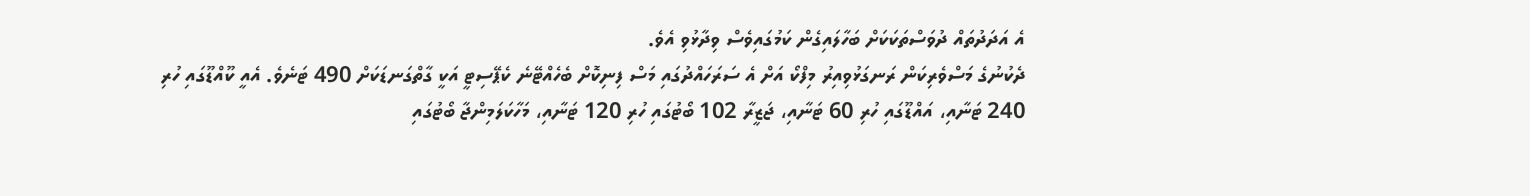އެ އަދަދުތައް ދުވަސްތަކަކަށް ބަހާލައިގެން ކަމުގައިވެސް ވިދާޅުވި އެވެ.
ދެކުނުގެ މަސްވެރިކަން ރަނގަޅުވިއިރު މިފްކޯ އަށް އެ ސަރަހައްދުގައި މަސް ފިނިކޮށް ބެހެއްޓޭނެ ކެޕޭސިޓީ އަކީ ގާތްގަނޑަކަށް 490 ޓަނެވެ. އެއީ ކޫއްޑޫގައި ހުރި 240 ޓަނާއި، އައްޑޫގައި ހުރި 60 ޓަނާއި، ޖަޒީރާ 102 ބޯޓުގައި ހުރި 120 ޓަނާއި، މަހާކަލަމިންޖާ ބޯޓުގައި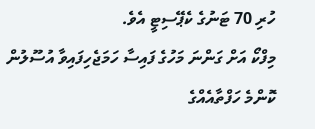ހުރި 70 ޓަނުގެ ކެޕޭސިޓީ އެވެ.
މިފްކޯ އަށް ގަންނަ މަހުގެ ފައިސާ ހަމަޖެހިފައިވާ އުސޫލުން ކޮންމެ ހަފްތާއެއްގެ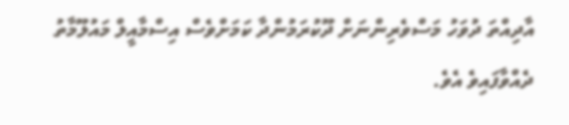އާދިއްތަ ދުވަހު މަސްވެރިންނަށް ދޫކުރަމުންދާ ކަމަށްވެސް އިސްމާއީލް މައުލޫމާތު ދެއްވާފައިވެ އެވެ.